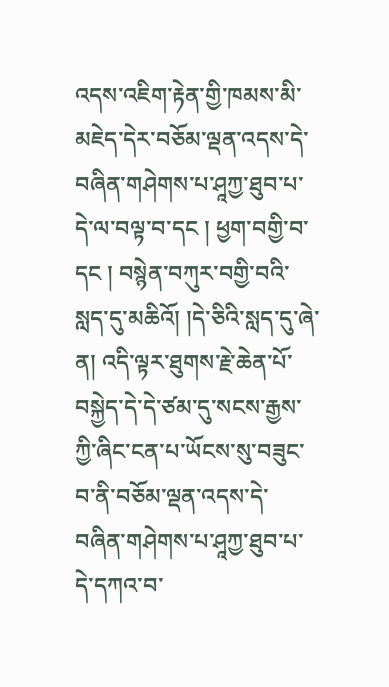འདས་འཇིག་རྟེན་གྱི་ཁམས་མི་མཇེད་དེར་བཅོམ་ལྡན་འདས་དེ་བཞིན་གཤེགས་པ་ཤཱཀྱ་ཐུབ་པ་དེ་ལ་བལྟ་བ་དང ། ཕྱག་བགྱི་བ་དང ། བསྙེན་བཀུར་བགྱི་བའི་སླད་དུ་མཆིའོ། །དེ་ཅིའི་སླད་དུ་ཞེ་ན། འདི་ལྟར་ཐུགས་རྗེ་ཆེན་པོ་བསྐྱེད་དེ་དེ་ཙམ་དུ་སངས་རྒྱས་ཀྱི་ཞིང་ངན་པ་ཡོངས་སུ་བཟུང་བ་ནི་བཅོམ་ལྡན་འདས་དེ་བཞིན་གཤེགས་པ་ཤཱཀྱ་ཐུབ་པ་དེ་དཀའ་བ་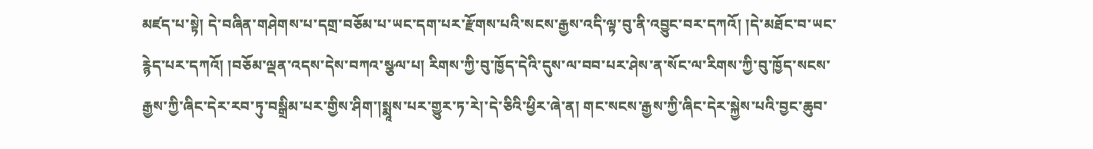མཛད་པ་སྟེ། དེ་བཞིན་གཤེགས་པ་དགྲ་བཅོམ་པ་ཡང་དག་པར་རྫོགས་པའི་སངས་རྒྱས་འདི་ལྟ་བུ་ནི་འབྱུང་བར་དཀའོ། །དེ་མཐོང་བ་ཡང་རྙེད་པར་དཀའོ། །བཅོམ་ལྡན་འདས་དེས་བཀའ་སྩལ་པ། རིགས་ཀྱི་བུ་ཁྱོད་དེའི་དུས་ལ་བབ་པར་ཤེས་ན་སོང་ལ་རིགས་ཀྱི་བུ་ཁྱོད་སངས་རྒྱས་ཀྱི་ཞིང་དེར་རབ་ཏུ་བསྒྲིམ་པར་གྱིས་ཤིག་།སྨཱས་པར་གྱུར་ཏ་རེ།་དེ་ཅིའི་ཕྱིར་ཞེ་ན། གང་སངས་རྒྱས་ཀྱི་ཞིང་དེར་སྐྱེས་པའི་བྱང་ཆུབ་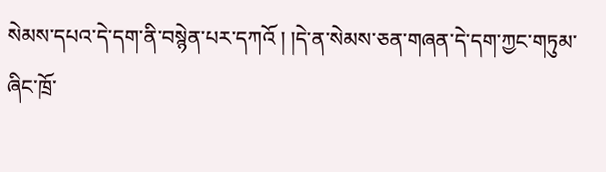སེམས་དཔའ་དེ་དག་ནི་བསྙེན་པར་དཀའོ ། །དེ་ན་སེམས་ཅན་གཞན་དེ་དག་ཀྱང་གཏུམ་ཞིང་ཁྲོ་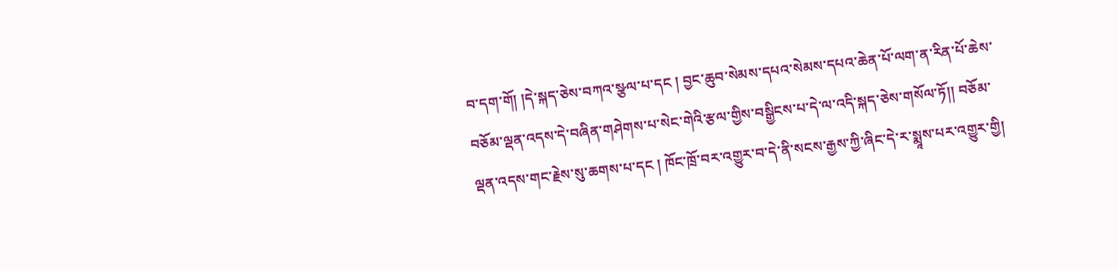བ་དག་གོ། །དེ་སྐད་ཅེས་བཀའ་སྩལ་པ་དང ། བྱང་ཆུབ་སེམས་དཔའ་སེམས་དཔའ་ཆེན་པོ་ལག་ན་རིན་པོ་ཆེས་བཅོམ་ལྡན་འདས་དེ་བཞིན་གཤེགས་པ་སེང་གེའི་རྩལ་གྱིས་བསྒྱིངས་པ་དེ་ལ་འདི་སྐད་ཅེས་གསོལ་ཏོ།། བཅོམ་ལྡན་འདས་གང་རྗེས་སུ་ཆགས་པ་དང ། ཁོང་ཁྲོ་བར་འགྱུར་བ་དེ་ནི་སངས་རྒྱས་ཀྱི་ཞིང་དེ་ར་སྨཱས་པར་འགྱུར་གྱི།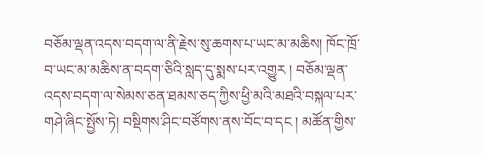བཅོམ་ལྡན་འདས་བདག་ལ་ནི་རྗེས་སུ་ཆགས་པ་ཡང་མ་མཆིས། ཁོང་ཁྲོ་བ་ཡང་མ་མཆིས་ན་བདག་ཅིའི་སླད་དུ་སྨས་པར་འགྱུར ། བཅོམ་ལྡན་འདས་བདག་ལ་སེམས་ཅན་ཐམས་ཅད་ཀྱིས་ཕྱི་མའི་མཐའི་བསྐལ་པར་གཤེ་ཞིང་སྤྱོས་ཏེ། བསྡིགས་ཤིང་བཙོགས་ནས་བོང་བ་དང ། མཚོན་གྱིས་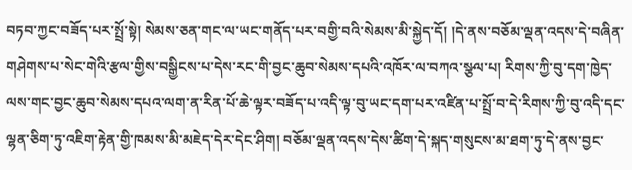བཏབ་ཀྱང་བཟོད་པར་སྤྲོ་སྟེ། སེམས་ཅན་གང་ལ་ཡང་གནོད་པར་བགྱི་བའི་སེམས་མི་སྐྱེད་དོ། །དེ་ནས་བཅོམ་ལྡན་འདས་དེ་བཞིན་
གཤེགས་པ་སེང་གེའི་རྩལ་གྱིས་བསྒྱིངས་པ་དེས་རང་གི་བྱང་ཆུབ་སེམས་དཔའི་འཁོར་ལ་བཀའ་སྩལ་པ། རིགས་ཀྱི་བུ་དག་ཁྱེད་ལས་གང་བྱང་ཆུབ་སེམས་དཔའ་ལག་ན་རིན་པོ་ཆེ་ལྟར་བཟོད་པ་འདི་ལྟ་བུ་ཡང་དག་པར་འཛིན་པ་སྤྲོ་བ་དེ་རིགས་ཀྱི་བུ་འདི་དང་ལྷན་ཅིག་ཏུ་འཇིག་རྟེན་གྱི་ཁམས་མི་མཇེད་དེར་དེང་ཤིག། བཅོམ་ལྡན་འདས་དེས་ཚིག་དེ་སྐད་གསུངས་མ་ཐག་ཏུ་དེ་ནས་བྱང་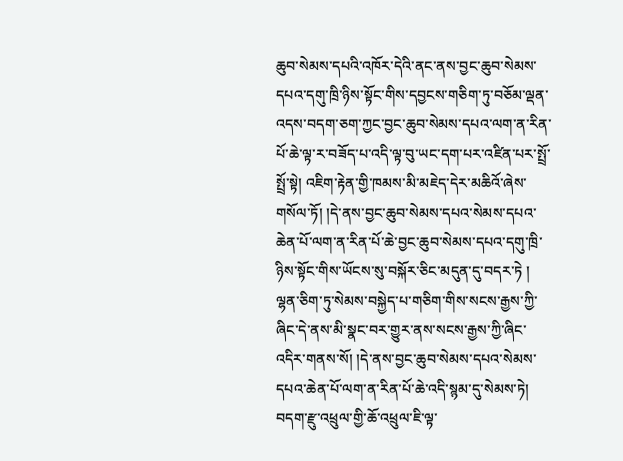ཆུབ་སེམས་དཔའི་འཁོར་དེའི་ནང་ནས་བྱང་ཆུབ་སེམས་དཔའ་དགུ་ཁྲི་ཉིས་སྟོང་གིས་དབྱངས་གཅིག་ཏུ་བཅོམ་ལྡན་འདས་བདག་ཅག་ཀྱང་བྱང་ཆུབ་སེམས་དཔའ་ལག་ན་རིན་པོ་ཆེ་ལྟ་ར་བཟོད་པ་འདི་ལྟ་བུ་ཡང་དག་པར་འཛིན་པར་སྤྲོ་སྤྲོ་སྟེ། འཇིག་རྟེན་གྱི་ཁམས་མི་མཇེད་དེར་མཆིའོ་ཞེས་གསོལ་ཏོ། །དེ་ནས་བྱང་ཆུབ་སེམས་དཔའ་སེམས་དཔའ་ཆེན་པོ་ལག་ན་རིན་པོ་ཆེ་བྱང་ཆུབ་སེམས་དཔའ་དགུ་ཁྲི་ཉིས་སྟོང་གིས་ཡོངས་སུ་བསྐོར་ཅིང་མདུན་དུ་བདར་ཏེ ། ལྷན་ཅིག་ཏུ་སེམས་བསྐྱེད་པ་གཅིག་གིས་སངས་རྒྱས་ཀྱི་ཞིང་དེ་ནས་མི་སྣང་བར་གྱུར་ནས་སངས་རྒྱས་ཀྱི་ཞིང་འདིར་གནས་སོ། །དེ་ནས་བྱང་ཆུབ་སེམས་དཔའ་སེམས་དཔའ་ཆེན་པོ་ལག་ན་རིན་པོ་ཆེ་འདི་སྙམ་དུ་སེམས་ཏེ། བདག་རྫུ་འཕྲུལ་གྱི་ཆོ་འཕྲུལ་ཇི་ལྟ་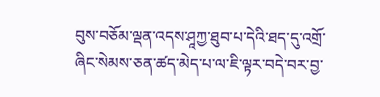བུས་བཅོམ་ལྡན་འདས་ཤཱཀྱ་ཐུབ་པ་དེའི་ཐད་དུ་འགྲོ་ཞིང་སེམས་ཅན་ཚད་མེད་པ་ལ་ཇི་ལྟར་བདེ་བར་བྱ་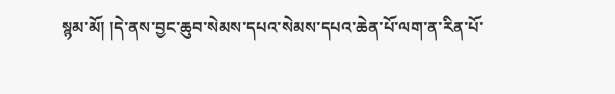སྙམ་མོ། །དེ་ནས་བྱང་ཆུབ་སེམས་དཔའ་སེམས་དཔའ་ཆེན་པོ་ལག་ན་རིན་པོ་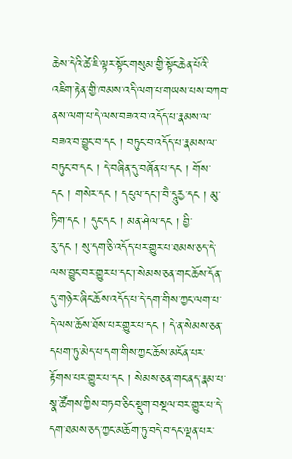ཆེས་དེའི་ཚེ་ཇི་ལྟར་སྟོང་གསུམ་གྱི་སྟོང་ཆེན་པོའི་འཇིག་རྟེན་གྱི་ཁམས་འདི་ལག་པ་གཡས་པས་བཀབ་ནས་ལག་པ་དེ་ལས་བཟའ་བ་འདོད་པ་རྣམས་ལ་བཟའ་བ་བྱུང་བ་དང ། བཏུང་བ་འདོད་པ་རྣམས་ལ་བཏུང་བ་དང ། དེ་བཞིན་དུ་བཞོན་པ་དང ། གོས་དང ། གསེར་དང ། དངུལ་དང་།་བཻ་དཱུརྱ་དང ། མུ་ཏིག་དང ། དུང་དང ། མན་ཤེལ་དང ། བྱི་
རུ་དང ། སུ་དག་ཅི་འདོད་པར་གྱུར་པ་ཐམས་ཅད་དེ་ལས་བྱུང་བར་གྱུར་པ་དང་།་སེམས་ཅན་གང་ཆོས་དོན་དུ་གཉེར་ཞིང་ཆོས་འདོད་པ་དེ་དག་གིས་ཀྱང་ལག་པ་དེ་ལས་ཆོས་ཐོས་པར་གྱུར་པ་དང ། དེ་ན་སེམས་ཅན་དཔག་ཏུ་མེད་པ་དག་གིས་ཀྱང་ཆོས་མངོན་པར་རྟོགས་པར་གྱུར་པ་དང ། སེམས་ཅན་གང་ནད་རྣམ་པ་སྣ་ཚོགས་ཀྱིས་བཏབ་ཅིང་སྡུག་བསྔལ་བར་གྱུར་པ་དེ་དག་ཐམས་ཅད་ཀྱང་མཆོག་ཏུ་བདེ་བ་དང་ལྡན་པར་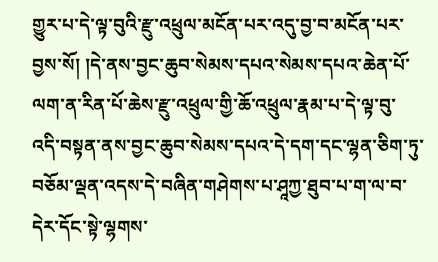གྱུར་པ་དེ་ལྟ་བུའི་རྫུ་འཕྲུལ་མངོན་པར་འདུ་བྱ་བ་མངོན་པར་བྱས་སོ། །དེ་ནས་བྱང་ཆུབ་སེམས་དཔའ་སེམས་དཔའ་ཆེན་པོ་ལག་ན་རིན་པོ་ཆེས་རྫུ་འཕྲུལ་གྱི་ཆོ་འཕྲུལ་རྣམ་པ་དེ་ལྟ་བུ་འདི་བསྟན་ནས་བྱང་ཆུབ་སེམས་དཔའ་དེ་དག་དང་ལྷན་ཅིག་ཏུ་བཅོམ་ལྡན་འདས་དེ་བཞིན་གཤེགས་པ་ཤཱཀྱ་ཐུབ་པ་ག་ལ་བ་དེར་དོང་སྟེ་ལྷགས་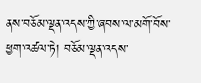ནས་བཅོམ་ལྡན་འདས་ཀྱི་ཞབས་ལ་མགོ་བོས་ཕྱག་འཚལ་ཏེ། བཅོམ་ལྡན་འདས་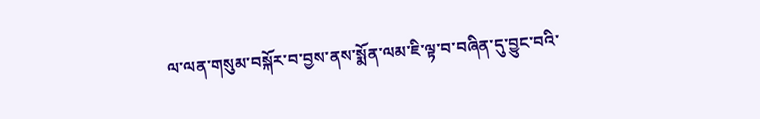ལ་ལན་གསུམ་བསྐོར་བ་བྱས་ནས་སྨོན་ལམ་ཇི་ལྟ་བ་བཞིན་དུ་བྱུང་བའི་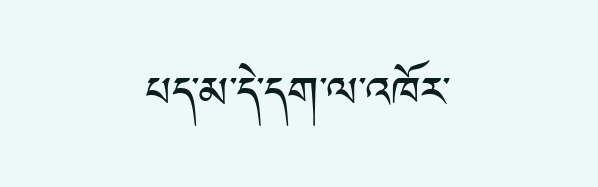པད་མ་དེ་དག་ལ་འཁོར་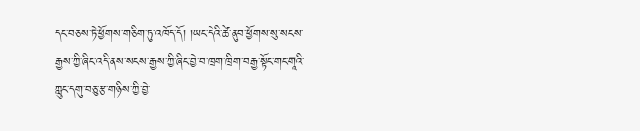དང་བཅས་ཏེ་ཕྱོགས་གཅིག་ཏུ་འཁོད་དོ། །ཡང་དེའི་ཚེ་ནུབ་ཕྱོགས་སུ་སངས་རྒྱས་ཀྱི་ཞིང་འདི་ནས་སངས་རྒྱས་ཀྱི་ཞིང་བྱེ་བ་ཁྲག་ཁྲིག་བརྒྱ་སྟོང་གང་གཱའི་ཀླུང་དགུ་བཅུ་རྩ་གཉིས་ཀྱི་བྱེ་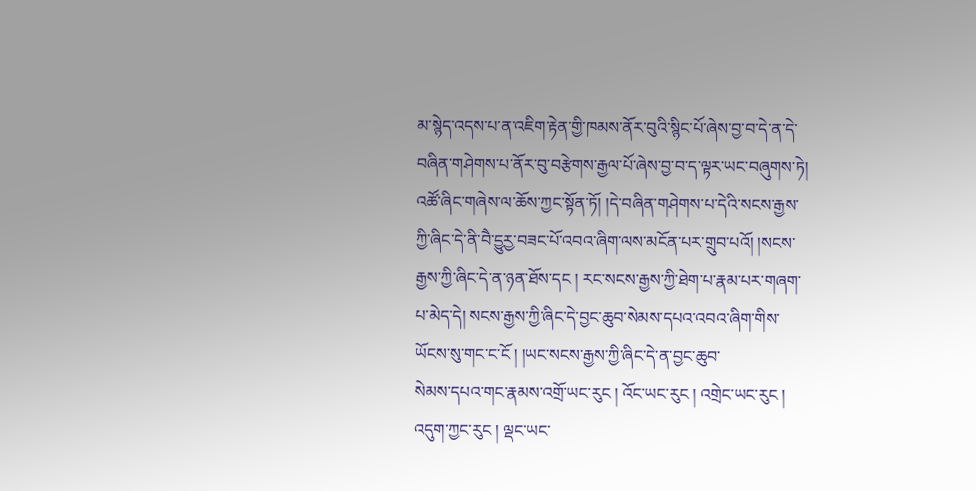མ་སྙེད་འདས་པ་ན་འཇིག་རྟེན་གྱི་ཁམས་ནོར་བུའི་སྙིང་པོ་ཞེས་བྱ་བ་དེ་ན་དེ་བཞིན་གཤེགས་པ་ནོར་བུ་བརྩེགས་རྒྱལ་པོ་ཞེས་བྱ་བ་ད་ལྟར་ཡང་བཞུགས་ཏེ། འཚོ་ཞིང་གཞེས་ལ་ཆོས་ཀྱང་སྟོན་ཏོ། །དེ་བཞིན་གཤེགས་པ་དེའི་སངས་རྒྱས་ཀྱི་ཞིང་དེ་ནི་བཻ་དྱུརྱ་བཟང་པོ་འབའ་ཞིག་ལས་མངོན་པར་གྲུབ་པའོ། །སངས་རྒྱས་ཀྱི་ཞིང་དེ་ན་ཉན་ཐོས་དང ། རང་སངས་རྒྱས་ཀྱི་ཐེག་པ་རྣམ་པར་གཞག་པ་མེད་དེ། སངས་རྒྱས་ཀྱི་ཞིང་དེ་བྱང་ཆུབ་སེམས་དཔའ་འབའ་ཞིག་གིས་ཡོངས་སུ་གང་ང་ངོ ། །ཡང་སངས་རྒྱས་ཀྱི་ཞིང་དེ་ན་བྱང་ཆུབ་
སེམས་དཔའ་གང་རྣམས་འགྲོ་ཡང་རུང ། འོང་ཡང་རུང ། འགྲེང་ཡང་རུང ། འདུག་ཀྱང་རུང ། ལྡང་ཡང་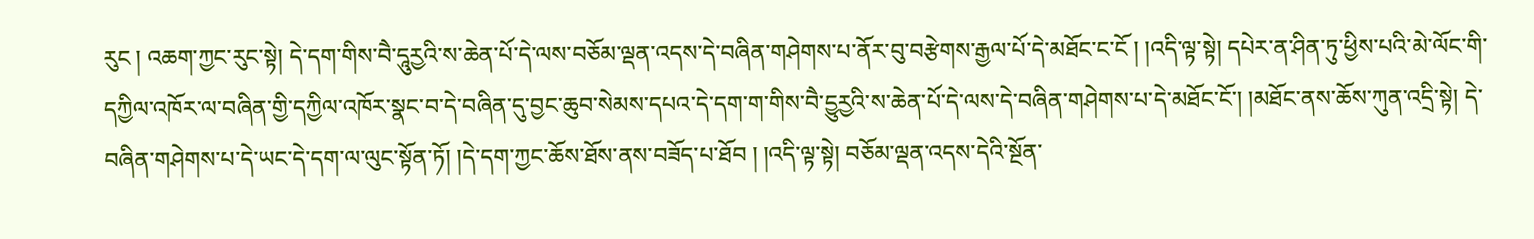རུང ། འཆག་ཀྱང་རུང་སྟེ། དེ་དག་གིས་བཻ་དཱུརྱའི་ས་ཆེན་པོ་དེ་ལས་བཅོམ་ལྡན་འདས་དེ་བཞིན་གཤེགས་པ་ནོར་བུ་བརྩེགས་རྒྱལ་པོ་དེ་མཐོང་ང་ངོ ། །འདི་ལྟ་སྟེ། དཔེར་ན་ཤིན་ཏུ་ཕྱིས་པའི་མེ་ལོང་གི་དཀྱིལ་འཁོར་ལ་བཞིན་གྱི་དཀྱིལ་འཁོར་སྣང་བ་དེ་བཞིན་དུ་བྱང་ཆུབ་སེམས་དཔའ་དེ་དག་ག་གིས་བཻ་དྱུརྱའི་ས་ཆེན་པོ་དེ་ལས་དེ་བཞིན་གཤེགས་པ་དེ་མཐོང་ངོ་། །མཐོང་ནས་ཆོས་ཀུན་འདྲི་སྟེ། དེ་བཞིན་གཤེགས་པ་དེ་ཡང་དེ་དག་ལ་ལུང་སྟོན་ཏོ། །དེ་དག་ཀྱང་ཆོས་ཐོས་ནས་བཟོད་པ་ཐོབ ། །འདི་ལྟ་སྟེ། བཅོམ་ལྡན་འདས་དེའི་སྔོན་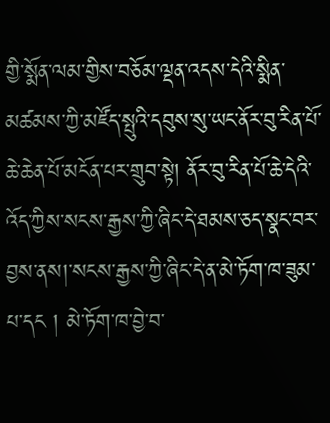གྱི་སྨོན་ལམ་གྱིས་བཅོམ་ལྡན་འདས་དེའི་སྨིན་མཚམས་ཀྱི་མཛོད་སྤུའི་དབུས་སུ་ཡང་ནོར་བུ་རིན་པོ་ཆེ་ཆེན་པོ་མངོན་པར་གྲུབ་སྟེ། ནོར་བུ་རིན་པོ་ཆེ་དེའི་འོད་ཀྱིས་སངས་རྒྱས་ཀྱི་ཞིང་དེ་ཐམས་ཅད་སྣང་བར་བྱས་ནས།་སངས་རྒྱས་ཀྱི་ཞིང་དེ་ན་མེ་ཏོག་ཁ་ཟུམ་པ་དང ། མེ་ཏོག་ཁ་བྱེ་བ་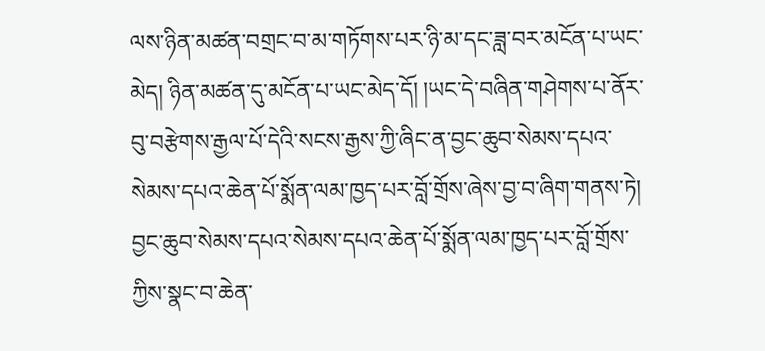ལས་ཉིན་མཚན་བགྲང་བ་མ་གཏོགས་པར་ཉི་མ་དང་ཟླ་བར་མངོན་པ་ཡང་མེད། ཉིན་མཚན་དུ་མངོན་པ་ཡང་མེད་དོ། །ཡང་དེ་བཞིན་གཤེགས་པ་ནོར་བུ་བརྩེགས་རྒྱལ་པོ་དེའི་སངས་རྒྱས་ཀྱི་ཞིང་ན་བྱང་ཆུབ་སེམས་དཔའ་སེམས་དཔའ་ཆེན་པོ་སྨོན་ལམ་ཁྱད་པར་བློ་གྲོས་ཞེས་བྱ་བ་ཞིག་གནས་ཏེ། བྱང་ཆུབ་སེམས་དཔའ་སེམས་དཔའ་ཆེན་པོ་སྨོན་ལམ་ཁྱད་པར་བློ་གྲོས་ཀྱིས་སྣང་བ་ཆེན་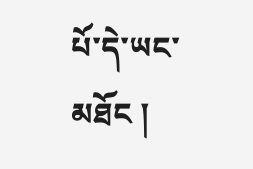པོ་དེ་ཡང་མཐོང །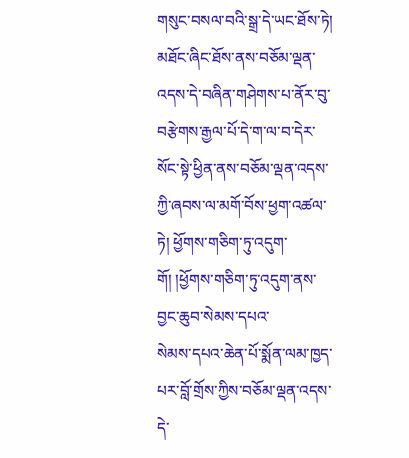གསུང་བསལ་བའི་སྒྲ་དེ་ཡང་ཐོས་ཏེ། མཐོང་ཞིང་ཐོས་ནས་བཅོམ་ལྡན་འདས་དེ་བཞིན་གཤེགས་པ་ནོར་བུ་བརྩེགས་རྒྱལ་པོ་དེ་ག་ལ་བ་དེར་སོང་སྟེ་ཕྱིན་ནས་བཅོམ་ལྡན་འདས་ཀྱི་ཞབས་ལ་མགོ་བོས་ཕྱག་འཚལ་ཏེ། ཕྱོགས་གཅིག་ཏུ་འདུག་གོ། །ཕྱོགས་གཅིག་ཏུ་འདུག་ནས་བྱང་ཆུབ་སེམས་དཔའ་
སེམས་དཔའ་ཆེན་པོ་སྨོན་ལམ་ཁྱད་པར་བློ་གྲོས་ཀྱིས་བཅོམ་ལྡན་འདས་དེ་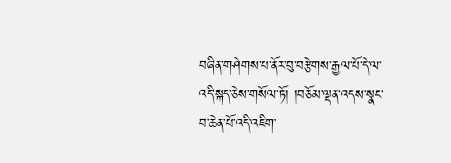བཞིན་གཤེགས་པ་ནོར་བུ་བརྩེགས་རྒྱལ་པོ་དེ་ལ་འདི་སྐད་ཅེས་གསོལ་ཏོ། །བཅོམ་ལྡན་འདས་སྣང་བ་ཆེན་པོ་འདི་འཇིག་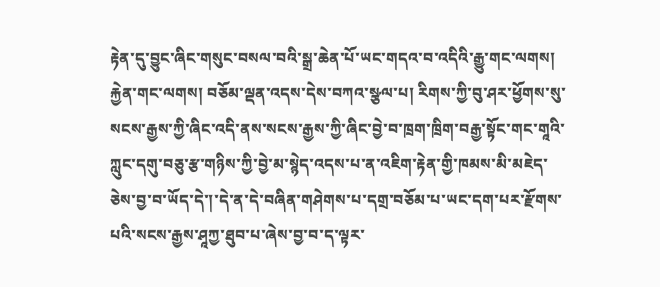རྟེན་དུ་བྱུང་ཞིང་གསུང་བསལ་བའི་སྒྲ་ཆེན་པོ་ཡང་གདའ་བ་འདིའི་རྒྱུ་གང་ལགས། རྐྱེན་གང་ལགས། བཅོམ་ལྡན་འདས་དེས་བཀའ་སྩལ་པ། རིགས་ཀྱི་བུ་ཤར་ཕྱོགས་སུ་སངས་རྒྱས་ཀྱི་ཞིང་འདི་ནས་སངས་རྒྱས་ཀྱི་ཞིང་བྱེ་བ་ཁྲག་ཁྲིག་བརྒྱ་སྟོང་གང་གཱའི་ཀླུང་དགུ་བཅུ་རྩ་གཉིས་ཀྱི་བྱེ་མ་སྙེད་འདས་པ་ན་འཇིག་རྟེན་གྱི་ཁམས་མི་མཇེད་ཅེས་བྱ་བ་ཡོད་དེ་།་དེ་ན་དེ་བཞིན་གཤེགས་པ་དགྲ་བཅོམ་པ་ཡང་དག་པར་རྫོགས་པའི་སངས་རྒྱས་ཤཱཀྱ་ཐུབ་པ་ཞེས་བྱ་བ་ད་ལྟར་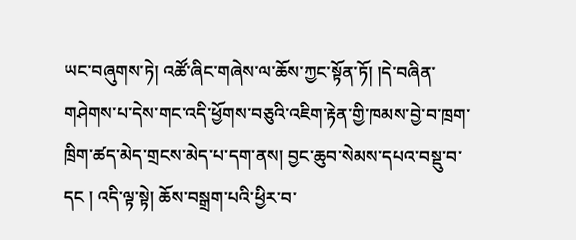ཡང་བཞུགས་ཏེ། འཚོ་ཞིང་གཞེས་ལ་ཆོས་ཀྱང་སྟོན་ཏོ། །དེ་བཞིན་གཤེགས་པ་དེས་གང་འདི་ཕྱོགས་བཅུའི་འཇིག་རྟེན་གྱི་ཁམས་བྱེ་བ་ཁྲག་ཁྲིག་ཚད་མེད་གྲངས་མེད་པ་དག་ནས། བྱང་ཆུབ་སེམས་དཔའ་བསྡུ་བ་དང ། འདི་ལྟ་སྟེ། ཆོས་བསྒྲག་པའི་ཕྱིར་བ་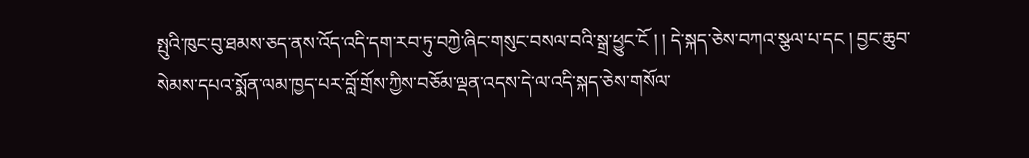སྤུའི་ཁུང་བུ་ཐམས་ཅད་ནས་འོད་འདི་དག་རབ་ཏུ་བཀྱེ་ཞིང་གསུང་བསལ་བའི་སྒྲ་ཕྱུང་ངོ ། ། དེ་སྐད་ཅེས་བཀའ་སྩལ་པ་དང ། བྱང་ཆུབ་སེམས་དཔའ་སྨོན་ལམ་ཁྱད་པར་བློ་གྲོས་ཀྱིས་བཅོམ་ལྡན་འདས་དེ་ལ་འདི་སྐད་ཅེས་གསོལ་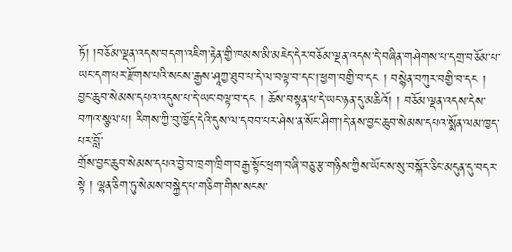ཏོ། །བཅོམ་ལྡན་འདས་བདག་འཇིག་རྟེན་གྱི་ཁམས་མི་མཇེད་དེར་བཅོམ་ལྡན་འདས་དེ་བཞིན་གཤེགས་པ་དགྲ་བཅོམ་པ་ཡང་དག་པར་རྫོགས་པའི་སངས་རྒྱས་ཤཱཀྱ་ཐུབ་པ་དེ་ལ་བལྟ་བ་དང་།་ཕྱག་བགྱི་བ་དང ། བསྙེན་བཀུར་བགྱི་བ་དང ། བྱང་ཆུབ་སེམས་དཔའ་འདུས་པ་དེ་ཡང་བལྟ་བ་དང ། ཆོས་བསྟན་པ་དེ་ཡང་ཉན་དུ་མཆིའོ། ། བཅོམ་ལྡན་འདས་དེས་བཀའ་སྩལ་པ། རིགས་ཀྱི་བུ་ཁྱོད་དེའི་དུས་ལ་དབབ་པར་ཤེས་ན་སོང་ཤིག་།དེ་ནས་བྱང་ཆུབ་སེམས་དཔའ་སྨོན་ལམ་ཁྱད་པར་བློ་
གྲོས་བྱང་ཆུབ་སེམས་དཔའ་བྱེ་བ་ཁྲག་ཁྲིག་བརྒྱ་སྟོང་ཕྲག་བཞི་བཅུ་རྩ་གཉིས་ཀྱིས་ཡོང་ས་སུ་བསྐོར་ཅིང་མདུན་དུ་བདར་སྟེ ། ལྷན་ཅིག་ཏུ་སེམས་བསྐྱེད་པ་གཅིག་གིས་སངས་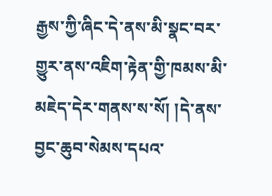རྒྱས་ཀྱི་ཞིང་དེ་ནས་མི་སྣང་བར་གྱུར་ནས་འཇིག་རྟེན་གྱི་ཁམས་མི་མཇེད་དེར་གནས་ས་སོ། །དེ་ནས་བྱང་ཆུབ་སེམས་དཔའ་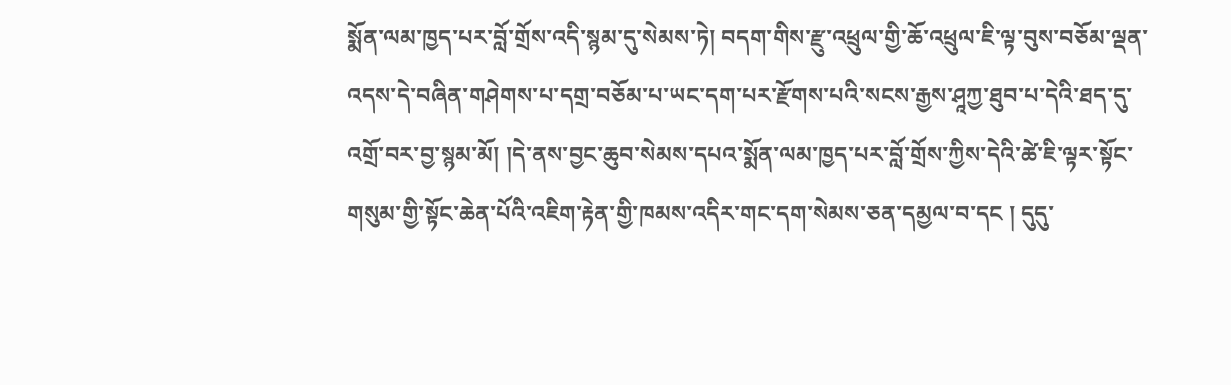སྨོན་ལམ་ཁྱད་པར་བློ་གྲོས་འདི་སྙམ་དུ་སེམས་ཏེ། བདག་གིས་རྫུ་འཕྲུལ་གྱི་ཆོ་འཕྲུལ་ཇི་ལྟ་བུས་བཅོམ་ལྡན་འདས་དེ་བཞིན་གཤེགས་པ་དགྲ་བཅོམ་པ་ཡང་དག་པར་རྫོགས་པའི་སངས་རྒྱས་ཤཱཀྱ་ཐུབ་པ་དེའི་ཐད་དུ་འགྲོ་བར་བྱ་སྙམ་མོ། །དེ་ནས་བྱང་ཆུབ་སེམས་དཔའ་སྨོན་ལམ་ཁྱད་པར་བློ་གྲོས་ཀྱིས་དེའི་ཚེ་ཇི་ལྟར་སྟོང་གསུམ་གྱི་སྟོང་ཆེན་པོའི་འཇིག་རྟེན་གྱི་ཁམས་འདིར་གང་དག་སེམས་ཅན་དམྱལ་བ་དང ། དུདུ་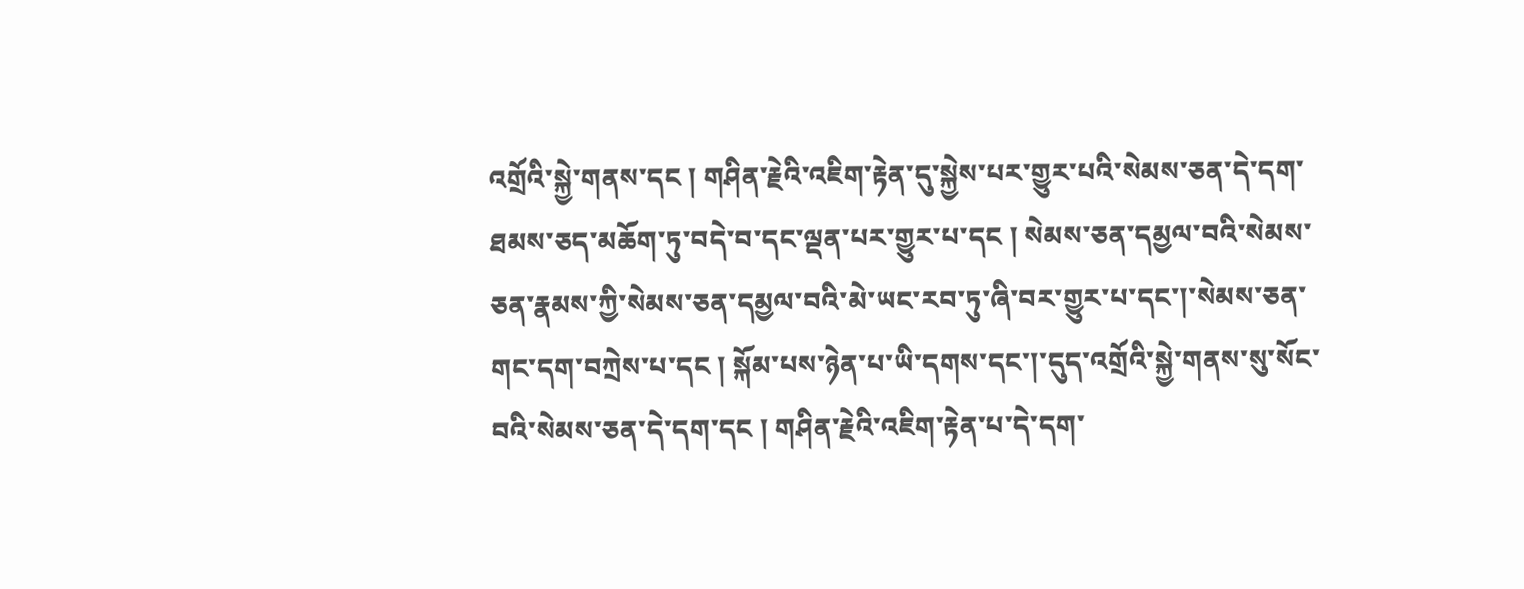འགྲོའི་སྐྱེ་གནས་དང ། གཤིན་རྗེའི་འཇིག་རྟེན་དུ་སྐྱེས་པར་གྱུར་པའི་སེམས་ཅན་དེ་དག་ཐམས་ཅད་མཆོག་ཏུ་བདེ་བ་དང་ལྡན་པར་གྱུར་པ་དང ། སེམས་ཅན་དམྱལ་བའི་སེམས་ཅན་རྣམས་ཀྱི་སེམས་ཅན་དམྱལ་བའི་མེ་ཡང་རབ་ཏུ་ཞི་བར་གྱུར་པ་དང་།་སེམས་ཅན་གང་དག་བཀྲེས་པ་དང ། སྐོམ་པས་ཉེན་པ་ཡི་དགས་དང་།་དུད་འགྲོའི་སྐྱེ་གནས་སུ་སོང་བའི་སེམས་ཅན་དེ་དག་དང ། གཤིན་རྗེའི་འཇིག་རྟེན་པ་དེ་དག་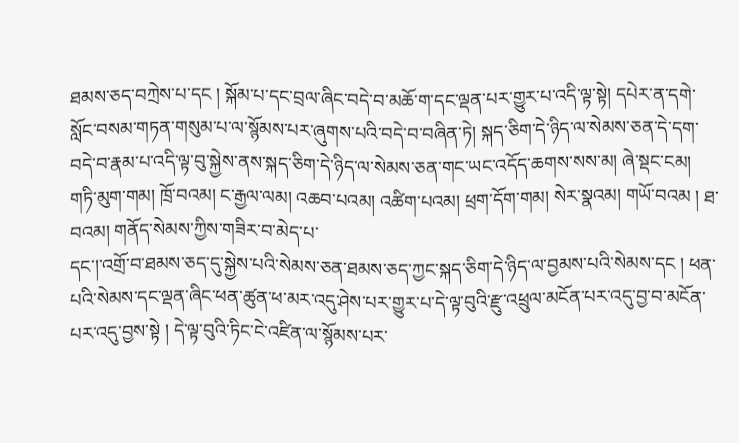ཐམས་ཅད་བཀྲེས་པ་དང ། སྐོམ་པ་དང་བྲལ་ཞིང་བདེ་བ་མཆོ་ག་དང་ལྡན་པར་གྱུར་པ་འདི་ལྟ་སྟེ། དཔེར་ན་དགེ་སློང་བསམ་གཏན་གསུམ་པ་ལ་སྙོམས་པར་ཞུགས་པའི་བདེ་བ་བཞིན་ཏེ། སྐད་ཅིག་དེ་ཉིད་ལ་སེམས་ཅན་དེ་དག་བདེ་བ་རྣམ་པ་འདི་ལྟ་བུ་སྐྱེས་ནས་སྐད་ཅིག་དེ་ཉིད་ལ་སེམས་ཅན་གང་ཡང་འདོད་ཆགས་སས་མ། ཞེ་སྡང་ངམ། གཏི་མུག་གམ། ཁྲོ་བའམ། ང་རྒྱལ་ལམ། འཆབ་པའམ། འཚིག་པའམ། ཕྲག་དོག་གམ། སེར་སྣའམ། གཡོ་བའམ ། ཐ་བའམ། གནོད་སེམས་ཀྱིས་གཟིར་བ་མེད་པ་
དང་།་འགྲོ་བ་ཐམས་ཅད་དུ་སྐྱེས་པའི་སེམས་ཅན་ཐམས་ཅད་ཀྱང་སྐད་ཅིག་དེ་ཉིད་ལ་བྱམས་པའི་སེམས་དང ། ཕན་པའི་སེམས་དང་ལྡན་ཞིང་ཕན་ཚུན་ཕ་མར་འདུ་ཤེས་པར་གྱུར་པ་དེ་ལྟ་བུའི་རྫུ་འཕྲུལ་མངོན་པར་འདུ་བྱ་བ་མངོན་པར་འདུ་བྱས་སྟེ ། དེ་ལྟ་བུའི་ཏིང་ངེ་འཛིན་ལ་སྙོམས་པར་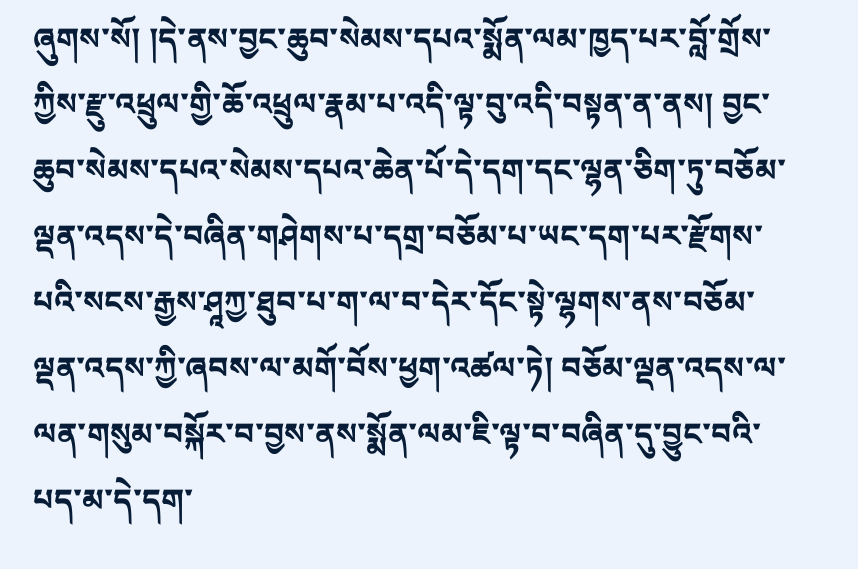ཞུགས་སོ། །དེ་ནས་བྱང་ཆུབ་སེམས་དཔའ་སྨོན་ལམ་ཁྱད་པར་བློ་གྲོས་ཀྱིས་རྫུ་འཕྲུལ་གྱི་ཆོ་འཕྲུལ་རྣམ་པ་འདི་ལྟ་བུ་འདི་བསྟན་ན་ནས། བྱང་ཆུབ་སེམས་དཔའ་སེམས་དཔའ་ཆེན་པོ་དེ་དག་དང་ལྷན་ཅིག་ཏུ་བཅོམ་ལྡན་འདས་དེ་བཞིན་གཤེགས་པ་དགྲ་བཅོམ་པ་ཡང་དག་པར་རྫོགས་པའི་སངས་རྒྱས་ཤཱཀྱ་ཐུབ་པ་ག་ལ་བ་དེར་དོང་སྟེ་ལྷགས་ནས་བཅོམ་ལྡན་འདས་ཀྱི་ཞབས་ལ་མགོ་བོས་ཕྱག་འཚལ་ཏེ། བཅོམ་ལྡན་འདས་ལ་ལན་གསུམ་བསྐོར་བ་བྱས་ནས་སྨོན་ལམ་ཇི་ལྟ་བ་བཞིན་དུ་བྱུང་བའི་པད་མ་དེ་དག་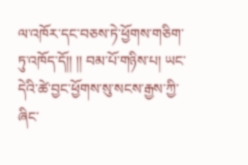ལ་འཁོར་དང་བཅས་ཏེ་ཕྱོགས་གཅིག་ཏུ་འཁོད་དོ།། །། བམ་པོ་གཉིས་པ། ཡང་དེའི་ཚེ་བྱང་ཕྱོགས་སུ་སངས་རྒྱས་ཀྱི་ཞིང་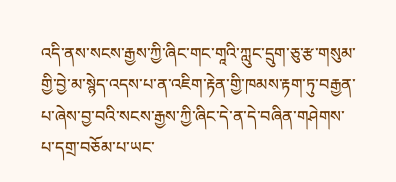འདི་ནས་སངས་རྒྱས་ཀྱི་ཞིང་གང་གཱའི་ཀླུང་དྲུག་ཅུ་རྩ་གསུམ་གྱི་བྱེ་མ་སྙེད་འདས་པ་ན་འཇིག་རྟེན་གྱི་ཁམས་རྟག་ཏུ་བརྒྱན་པ་ཞེས་བྱ་བའི་སངས་རྒྱས་ཀྱི་ཞིང་དེ་ན་དེ་བཞིན་གཤེགས་པ་དགྲ་བཅོམ་པ་ཡང་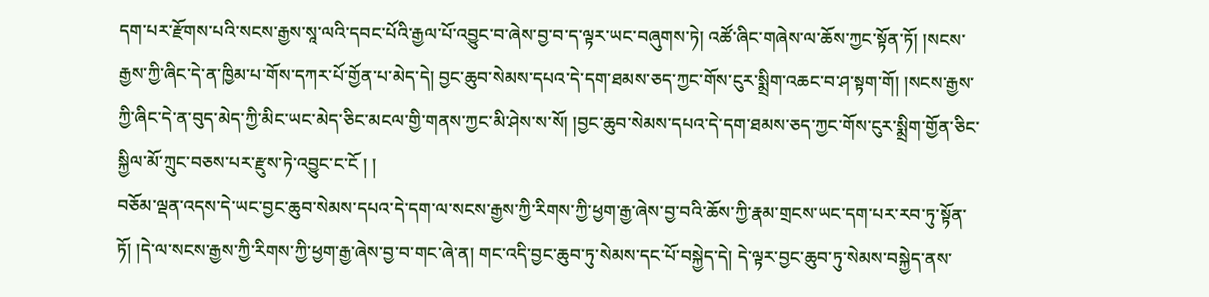དག་པར་རྫོགས་པའི་སངས་རྒྱས་སཱ་ལའི་དབང་པོའི་རྒྱལ་པོ་འབྱུང་བ་ཞེས་བྱ་བ་ད་ལྟར་ཡང་བཞུགས་ཏེ། འཚོ་ཞིང་གཞེས་ལ་ཆོས་ཀྱང་སྟོན་ཏོ། །སངས་རྒྱས་ཀྱི་ཞིང་དེ་ན་ཁྱིམ་པ་གོས་དཀར་པོ་གྱོན་པ་མེད་དེ། བྱང་ཆུབ་སེམས་དཔའ་དེ་དག་ཐམས་ཅད་ཀྱང་གོས་ངུར་སྨྲིག་འཆང་བ་ཤ་སྟག་གོ། །སངས་རྒྱས་ཀྱི་ཞིང་དེ་ན་བུད་མེད་ཀྱི་མིང་ཡང་མེད་ཅིང་མངལ་གྱི་གནས་ཀྱང་མི་ཤེས་ས་སོ། །བྱང་ཆུབ་སེམས་དཔའ་དེ་དག་ཐམས་ཅད་ཀྱང་གོས་ངུར་སྨྲིག་གྱོན་ཅིང་སྐྱིལ་མོ་ཀྲུང་བཅས་པར་རྫུས་ཏེ་འབྱུང་ང་ངོ ། །
བཅོམ་ལྡན་འདས་དེ་ཡང་བྱང་ཆུབ་སེམས་དཔའ་དེ་དག་ལ་སངས་རྒྱས་ཀྱི་རིགས་ཀྱི་ཕྱག་རྒྱ་ཞེས་བྱ་བའི་ཆོས་ཀྱི་རྣམ་གྲངས་ཡང་དག་པར་རབ་ཏུ་སྟོན་ཏོ། །དེ་ལ་སངས་རྒྱས་ཀྱི་རིགས་ཀྱི་ཕྱག་རྒྱ་ཞེས་བྱ་བ་གང་ཞེ་ན། གང་འདི་བྱང་ཆུབ་ཏུ་སེམས་དང་པོ་བསྐྱེད་དེ། དེ་ལྟར་བྱང་ཆུབ་ཏུ་སེམས་བསྐྱེད་ནས་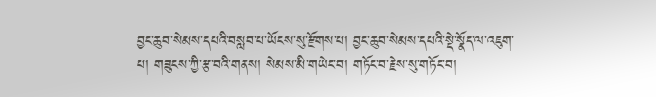བྱང་ཆུབ་སེམས་དཔའི་བསླབ་པ་ཡོངས་སུ་རྫོགས་པ། བྱང་ཆུབ་སེམས་དཔའི་སྡེ་སྣོད་ལ་འཇུག་པ། གཟུངས་ཀྱི་རྩ་བའི་གནས། སེམས་མི་གཡེང་བ། གཏོང་བ་རྗེས་སུ་གཏོང་བ།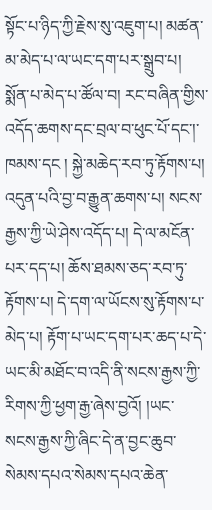སྟོང་པ་ཉིད་ཀྱི་རྗེས་སུ་འཇུག་པ། མཚན་མ་མེད་པ་ལ་ཡང་དག་པར་སྒྲུབ་པ། སྨོན་པ་མེད་པ་ཚོལ་བ། རང་བཞིན་གྱིས་འདོད་ཆགས་དང་བྲལ་བ་ཕུང་པོ་དང་།་ཁམས་དང ། སྐྱེ་མཆེད་རབ་ཏུ་རྟོགས་པ། འདུན་པའི་བྱ་བ་རྒྱུན་ཆགས་པ། སངས་རྒྱས་ཀྱི་ཡེ་ཤེས་འདོད་པ། དེ་ལ་མངོན་པར་དད་པ། ཆོས་ཐམས་ཅད་རབ་ཏུ་རྟོགས་པ། དེ་དག་ལ་ཡོངས་སུ་རྟོགས་པ་མེད་པ། རྟོག་པ་ཡང་དག་པར་ཆད་པ་དེ་ཡང་མི་མཐོང་བ་འདི་ནི་སངས་རྒྱས་ཀྱི་རིགས་ཀྱི་ཕྱག་རྒྱ་ཞེས་བྱའོ། །ཡང་སངས་རྒྱས་ཀྱི་ཞིང་དེ་ན་བྱང་ཆུབ་སེམས་དཔའ་སེམས་དཔའ་ཆེན་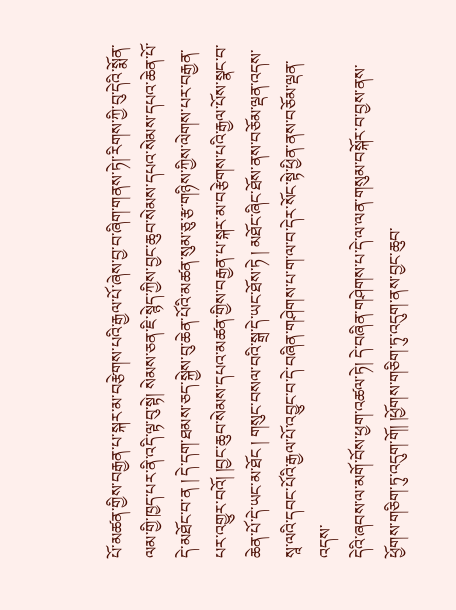པོ་མཚན་གྱིས་བརྒྱན་པ་སྐར་མ་བརྩེགས་པའི་རྒྱལ་པོ་ཞེས་བྱ་བ་ཞིག་གནས་ཏེ།་རིགས་ཀྱི་བུ་དེའི་སྨོན་ལམ་གྱི་ཁྱད་པར་ནི་འདི་ལྟ་བུ་སྟེ། སེམས་ཅན་ཇི་སྙེད་ཀྱིས་བྱང་ཆུབ་སེམས་དཔའ་སེམས་དཔའ་ཆེན་པོ་དེ་མཐོང་བ་ན ། དེ་དག་ཐམས་ཅད་སྐྱེས་བུ་ཆེན་པོའི་མཚན་སུམ་ཅུ་རྩ་གཉིས་ཀྱིས་ལེགས་པར་བརྒྱན་པར་འགྱུར་བའོ། །བྱང་ཆུབ་སེམས་དཔའ་མཚན་གྱིས་བརྒྱན་པ་སྐར་མ་བརྩེགས་པའི་རྒྱལ་པོས་སྣང་བ་ཆེན་པོ་དེ་ཡང་མ་ཐོང ། གསུང་བསལ་བའི་སྒྲ་དེ་ཡང་ཐོས་ཏེ ། མཐོང་ཞིང་ཐོས་ནས་བཅོམ་ལྡན་འདས་སཱ་ལའི་དབང་པོའི་རྒྱལ་པོ་འབྱུང་བ་དེ་བཞིན་གཤེགས་པ་ག་ལ་བ་དེར་སོང་སྟེ་ཕྱིན་ནས་བཅོམ་ལྡན་འདས་
དེའི་ཞབས་ལ་མགོ་བོས་ཕྱག་འཚལ་ཏེ། དེ་བཞིན་གཤེགས་པ་དེ་ལ་ལན་གསུམ་བསྐོར་བ་བྱས་ནས་ཕྱོགས་གཅིག་ཏུ་འདུག་གོ། །ཕྱོགས་གཅིག་ཏུ་འདུག་ནས་བྱང་ཆུབ་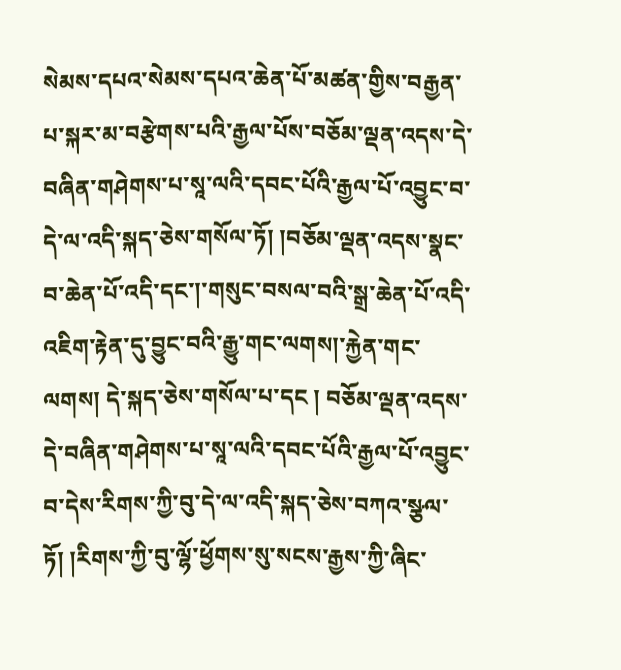སེམས་དཔའ་སེམས་དཔའ་ཆེན་པོ་མཚན་གྱིས་བརྒྱན་པ་སྐར་མ་བརྩེགས་པའི་རྒྱལ་པོས་བཅོམ་ལྡན་འདས་དེ་བཞིན་གཤེགས་པ་སཱ་ལའི་དབང་པོའི་རྒྱལ་པོ་འབྱུང་བ་དེ་ལ་འདི་སྐད་ཅེས་གསོལ་ཏོ། །བཅོམ་ལྡན་འདས་སྣང་བ་ཆེན་པོ་འདི་དང་།་གསུང་བསལ་བའི་སྒྲ་ཆེན་པོ་འདི་འཇིག་རྟེན་དུ་བྱུང་བའི་རྒྱུ་གང་ལགས།་རྐྱེན་གང་ལགས། དེ་སྐད་ཅེས་གསོལ་པ་དང ། བཅོམ་ལྡན་འདས་དེ་བཞིན་གཤེགས་པ་སཱ་ལའི་དབང་པོའི་རྒྱལ་པོ་འབྱུང་བ་དེས་རིགས་ཀྱི་བུ་དེ་ལ་འདི་སྐད་ཅེས་བཀའ་སྩལ་ཏོ། །རིགས་ཀྱི་བུ་ལྷོ་ཕྱོགས་སུ་སངས་རྒྱས་ཀྱི་ཞིང་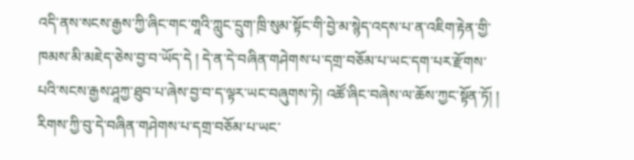འདི་ནས་སངས་རྒྱས་ཀྱི་ཞིང་གང་གཱའི་ཀླུང་དྲུག་ཁྲི་སུམ་སྟོང་གི་བྱེ་མ་སྙེད་འདས་པ་ན་འཇིག་རྟེན་གྱི་ཁམས་མི་མཇེད་ཅེས་བྱ་བ་ཡོད་དེ ། དེ་ན་དེ་བཞིན་གཤེགས་པ་དགྲ་བཅོམ་པ་ཡང་དག་པར་རྫོགས་པའི་སངས་རྒྱས་ཤཱཀྱ་ཐུབ་པ་ཞེས་བྱ་བ་ད་ལྟར་ཡང་བཞུགས་ཏེ། འཚོ་ཞིང་བཞེས་ལ་ཆོས་ཀྱང་སྟོན་ཏོ། ། རིགས་ཀྱི་བུ་དེ་བཞིན་གཤེགས་པ་དགྲ་བཅོམ་པ་ཡང་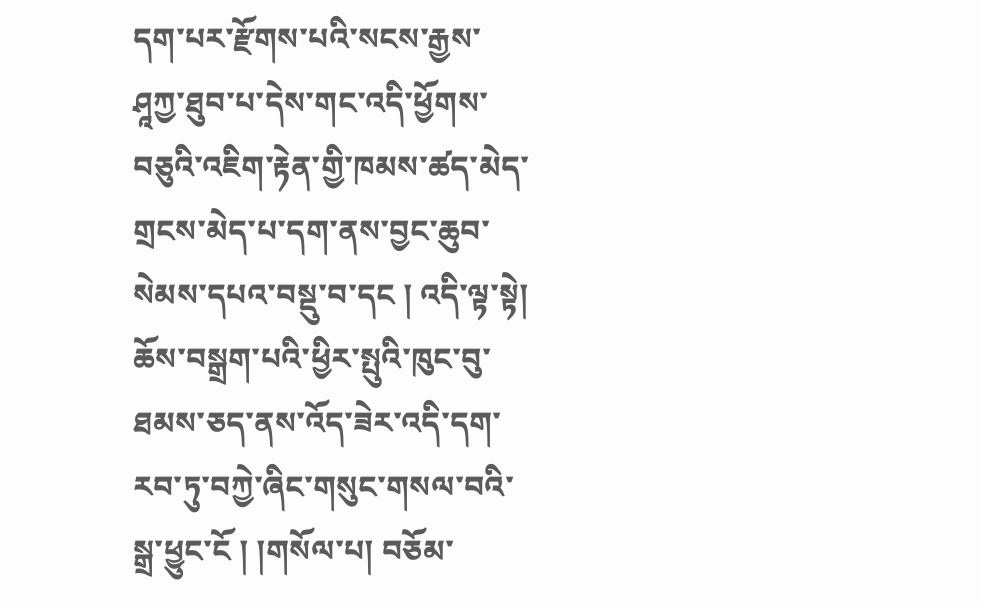དག་པར་རྫོགས་པའི་སངས་རྒྱས་ཤཱཀྱ་ཐུབ་པ་དེས་གང་འདི་ཕྱོགས་བཅུའི་འཇིག་རྟེན་གྱི་ཁམས་ཚད་མེད་གྲངས་མེད་པ་དག་ནས་བྱང་ཆུབ་སེམས་དཔའ་བསྡུ་བ་དང ། འདི་ལྟ་སྟེ། ཆོས་བསྒྲག་པའི་ཕྱིར་སྤུའི་ཁུང་བུ་ཐམས་ཅད་ནས་འོད་ཟེར་འདི་དག་རབ་ཏུ་བཀྱེ་ཞིང་གསུང་གསལ་བའི་སྒྲ་ཕྱུང་ངོ ། །གསོལ་པ། བཅོམ་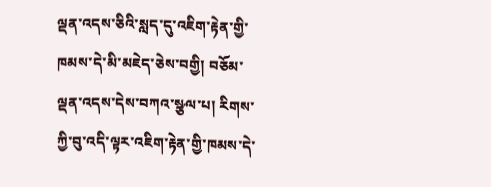ལྡན་འདས་ཅིའི་སླད་དུ་འཇིག་རྟེན་གྱི་ཁམས་དེ་མི་མཇེད་ཅེས་བགྱི། བཅོམ་ལྡན་འདས་དེས་བཀའ་སྩལ་པ། རིགས་ཀྱི་བུ་འདི་ལྟར་འཇིག་རྟེན་གྱི་ཁམས་དེ་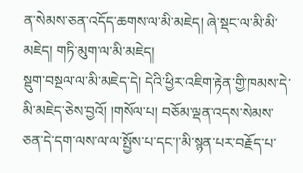ན་སེམས་ཅན་འདོད་ཆགས་ལ་མི་མཇེད། ཞེ་སྡང་ལ་མི་མི་མཇེད། གཏི་མུག་ལ་མི་མཇེད།
སྡུག་བསྔལ་ལ་མི་མཇེད་དེ། དེའི་ཕྱིར་འཇིག་རྟེན་གྱི་ཁམས་དེ་མི་མཇེད་ཅེས་བྱའོ། །གསོལ་པ། བཅོམ་ལྡན་འདས་སེམས་ཅན་དེ་དག་ལས་ལ་ལ་སྤྱོས་པ་དང་།་མི་སྙན་པར་བརྗོད་པ་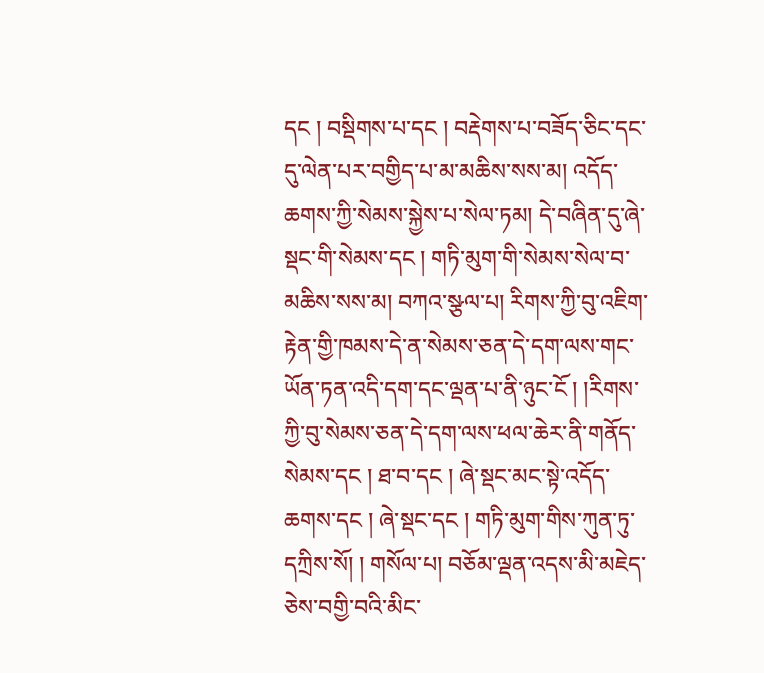དང ། བསྡིགས་པ་དང ། བརྡེགས་པ་བཟོད་ཅིང་དང་དུ་ལེན་པར་བགྱིད་པ་མ་མཆིས་སས་མ། འདོད་ཆགས་ཀྱི་སེམས་སྐྱེས་པ་སེལ་ཏམ། དེ་བཞིན་དུ་ཞེ་སྡང་གི་སེམས་དང ། གཏི་མུག་གི་སེམས་སེལ་བ་མཆིས་སས་མ། བཀའ་སྩལ་པ། རིགས་ཀྱི་བུ་འཇིག་རྟེན་གྱི་ཁམས་དེ་ན་སེམས་ཅན་དེ་དག་ལས་གང་ཡོན་ཏན་འདི་དག་དང་ལྡན་པ་ནི་ཉུང་ངོ ། །རིགས་ཀྱི་བུ་སེམས་ཅན་དེ་དག་ལས་ཕལ་ཆེར་ནི་གནོད་སེམས་དང ། ཐ་བ་དང ། ཞེ་སྡང་མང་སྟེ་འདོད་ཆགས་དང ། ཞེ་སྡང་དང ། གཏི་མུག་གིས་ཀུན་ཏུ་དཀྲིས་སོ། ། གསོལ་པ། བཅོམ་ལྡན་འདས་མི་མཇེད་ཅེས་བགྱི་བའི་མིང་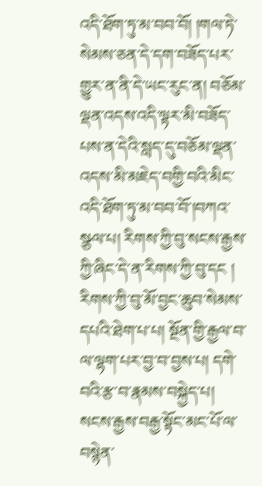འདི་ཐོག་ཏུ་མ་བབ་བོ། །གལ་ཏེ་སེམས་ཅན་དེ་དག་བཟོད་པར་གྱུར་ན་ནི་དེ་ཡང་རུང་ན། བཅོམ་ལྡན་འདས་འདི་ལྟར་མི་བཟོད་པས་ན་དེའི་སླད་དུ་བཅོམ་ལྡན་འདས་མི་མཇེད་བགྱི་བའི་མིང་འདི་ཐོག་ཏུ་མ་བབ་བོ་།བཀའ་སྩལ་པ། རིགས་ཀྱི་བུ་སངས་རྒྱས་ཀྱི་ཞིང་དེ་ན་རིགས་ཀྱི་བུ་དང ། རིགས་ཀྱི་བུ་མོ་བྱང་ཆུབ་སེམས་དཔའི་ཐེག་པ་པ། སྔོན་གྱི་རྒྱལ་བ་ལ་ལྷག་པར་བྱ་བ་བྱས་པ། དགེ་བའི་རྩ་བ་རྣམས་བསྐྱེད་པ། སངས་རྒྱས་བརྒྱ་སྟོང་མང་པོ་ལ་བསྙེན་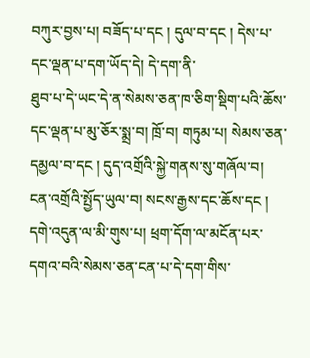བཀུར་བྱས་པ། བཟོད་པ་དང ། དུལ་བ་དང ། དེས་པ་དང་ལྡན་པ་དག་ཡོད་དེ། དེ་དག་ནི་
ཐུབ་པ་དེ་ཡང་དེ་ན་སེམས་ཅན་ཁ་ཅིག་སྡིག་པའི་ཆོས་དང་ལྡན་པ་མུ་ཅོར་སྨྲ་བ། ཁྲོ་བ། གཏུམ་པ། སེམས་ཅན་དམྱལ་བ་དང ། དུད་འགྲོའི་སྐྱེ་གནས་སུ་གཞོལ་བ། ངན་འགྲོའི་སྤྱོད་ཡུལ་བ། སངས་རྒྱས་དང་ཆོས་དང ། དགེ་འདུན་ལ་མི་གུས་པ། ཕྲག་དོག་ལ་མངོན་པར་དགའ་བའི་སེམས་ཅན་ངན་པ་དེ་དག་གིས་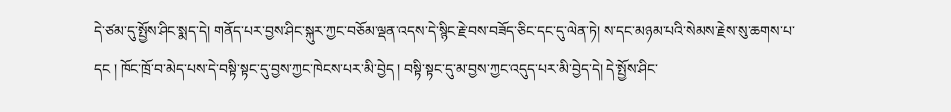དེ་ཙམ་དུ་སྤྱོས་ཤིང་སྨད་དེ། གནོད་པར་བྱས་ཤིང་སྐུར་ཀྱང་བཅོམ་ལྡན་འདས་དེ་སྙིང་རྗེ་བས་བཟོད་ཅིང་དང་དུ་ལེན་ཏེ། ས་དང་མཉམ་པའི་སེམས་རྗེས་སུ་ཆགས་པ་དང ། ཁོང་ཁྲོ་བ་མེད་པས་དེ་བསྟི་སྟང་དུ་བྱས་ཀྱང་ཁེངས་པར་མི་བྱེད ། བསྟི་སྟང་དུ་མ་བྱས་ཀྱང་འདུད་པར་མི་བྱེད་དེ། དེ་སྤྱོས་ཤིང་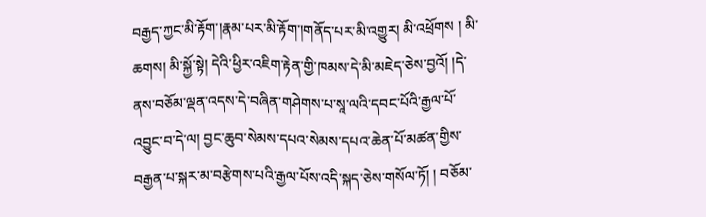བརྒྱད་ཀྱང་མི་རྟོག་།རྣམ་པར་མི་རྟོག་།གནོད་པར་མི་འགྱུར། མི་འཕྲོགས ། མི་ཆགས། མི་སྐྱོ་སྟེ། དེའི་ཕྱིར་འཇིག་རྟེན་གྱི་ཁམས་དེ་མི་མཇེད་ཅེས་བྱའོ། །དེ་ནས་བཅོམ་ལྡན་འདས་དེ་བཞིན་གཤེགས་པ་སཱ་ལའི་དབང་པོའི་རྒྱལ་པོ་འབྱུང་བ་དེ་ལ། བྱང་ཆུབ་སེམས་དཔའ་སེམས་དཔའ་ཆེན་པོ་མཚན་གྱིས་བརྒྱན་པ་སྐར་མ་བརྩེགས་པའི་རྒྱལ་པོས་འདི་སྐད་ཅེས་གསོལ་ཏོ། ། བཅོམ་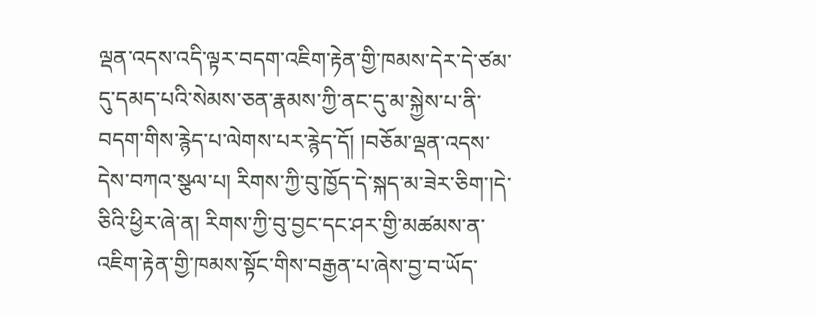ལྡན་འདས་འདི་ལྟར་བདག་འཇིག་རྟེན་གྱི་ཁམས་དེར་དེ་ཙམ་དུ་དམད་པའི་སེམས་ཅན་རྣམས་ཀྱི་ནང་དུ་མ་སྐྱེས་པ་ནི་བདག་གིས་རྙེད་པ་ལེགས་པར་རྙེད་དོ། །བཅོམ་ལྡན་འདས་དེས་བཀའ་སྩལ་པ། རིགས་ཀྱི་བུ་ཁྱོད་དེ་སྐད་མ་ཟེར་ཅིག་།དེ་ཅིའི་ཕྱིར་ཞེ་ན། རིགས་ཀྱི་བུ་བྱང་དང་ཤར་གྱི་མཚམས་ན་འཇིག་རྟེན་གྱི་ཁམས་སྟོང་གིས་བརྒྱན་པ་ཞེས་བྱ་བ་ཡོད་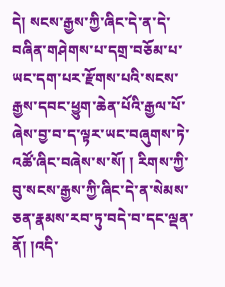དེ། སངས་རྒྱས་ཀྱི་ཞིང་དེ་ན་དེ་བཞིན་གཤེགས་པ་དགྲ་བཅོམ་པ་ཡང་དག་པར་རྫོགས་པའི་སངས་རྒྱས་དབང་ཕྱུག་ཆེན་པོའི་རྒྱལ་པོ་ཞེས་བྱ་བ་ད་ལྟར་ཡང་བཞུགས་ཏེ་འཚོ་ཞིང་བཞེས་ས་སོ། ། རིགས་ཀྱི་བུ་སངས་རྒྱས་ཀྱི་ཞིང་དེ་ན་སེམས་ཅན་རྣམས་རབ་ཏུ་བདེ་བ་དང་ལྡན་
ནོ། །འདི་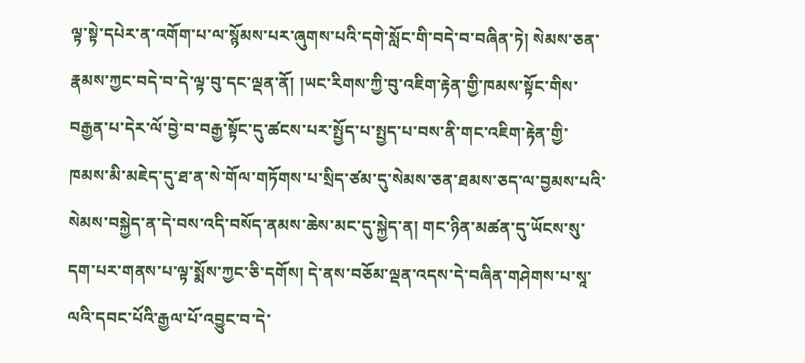ལྟ་སྟེ་དཔེར་ན་འགོག་པ་ལ་སྙོམས་པར་ཞུགས་པའི་དགེ་སློང་གི་བདེ་བ་བཞིན་ཏེ། སེམས་ཅན་རྣམས་ཀྱང་བདེ་བ་དེ་ལྟ་བུ་དང་ལྡན་ནོ། །ཡང་རིགས་ཀྱི་བུ་འཇིག་རྟེན་གྱི་ཁམས་སྟོང་གིས་བརྒྱན་པ་དེར་ལོ་བྱེ་བ་བརྒྱ་སྟོང་དུ་ཚངས་པར་སྤྱོད་པ་སྤྱད་པ་བས་ནི་གང་འཇིག་རྟེན་གྱི་ཁམས་མི་མཇེད་དུ་ཐ་ན་སེ་གོལ་གཏོགས་པ་སྲིད་ཙམ་དུ་སེམས་ཅན་ཐམས་ཅད་ལ་བྱམས་པའི་སེམས་བསྐྱེད་ན་དེ་བས་འདི་བསོད་ནམས་ཆེས་མང་དུ་སྐྱེད་ན། གང་ཉིན་མཚན་དུ་ཡོངས་སུ་དག་པར་གནས་པ་ལྟ་སྨོས་ཀྱང་ཅི་དགོས། དེ་ནས་བཅོམ་ལྡན་འདས་དེ་བཞིན་གཤེགས་པ་སཱ་ལའི་དབང་པོའི་རྒྱལ་པོ་འབྱུང་བ་དེ་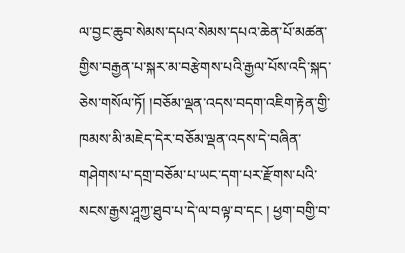ལ་བྱང་ཆུབ་སེམས་དཔའ་སེམས་དཔའ་ཆེན་པོ་མཚན་གྱིས་བརྒྱན་པ་སྐར་མ་བརྩེགས་པའི་རྒྱལ་པོས་འདི་སྐད་ཅེས་གསོལ་ཏོ། །བཅོམ་ལྡན་འདས་བདག་འཇིག་རྟེན་གྱི་ཁམས་མི་མཇེད་དེར་བཅོམ་ལྡན་འདས་དེ་བཞིན་གཤེགས་པ་དགྲ་བཅོམ་པ་ཡང་དག་པར་རྫོགས་པའི་སངས་རྒྱས་ཤཱཀྱ་ཐུབ་པ་དེ་ལ་བལྟ་བ་དང ། ཕྱག་བགྱི་བ་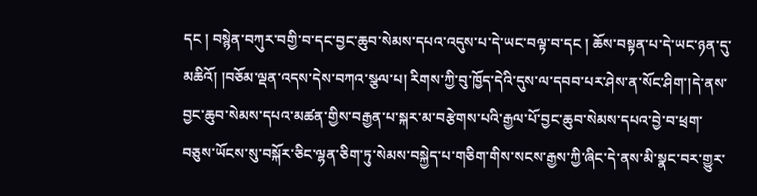དང ། བསྙེན་བཀུར་བགྱི་བ་དང་བྱང་ཆུབ་སེམས་དཔའ་འདུས་པ་དེ་ཡང་བལྟ་བ་དང ། ཆོས་བསྟན་པ་དེ་ཡང་ཉན་དུ་མཆིའོ། །བཅོམ་ལྡན་འདས་དེས་བཀའ་སྩལ་པ། རིགས་ཀྱི་བུ་ཁྱོད་དེའི་དུས་ལ་དབབ་པར་ཤེས་ན་སོང་ཤིག་།དེ་ནས་བྱང་ཆུབ་སེམས་དཔའ་མཚན་གྱིས་བརྒྱན་པ་སྐར་མ་བརྩེགས་པའི་རྒྱལ་པོ་བྱང་ཆུབ་སེམས་དཔའ་བྱེ་བ་ཕྲག་བཅུས་ཡོངས་སུ་བསྐོར་ཅིང་ལྷན་ཅིག་ཏུ་སེམས་བསྐྱེད་པ་གཅིག་གིས་སངས་རྒྱས་ཀྱི་ཞིང་དེ་ནས་མི་སྣང་བར་གྱུར་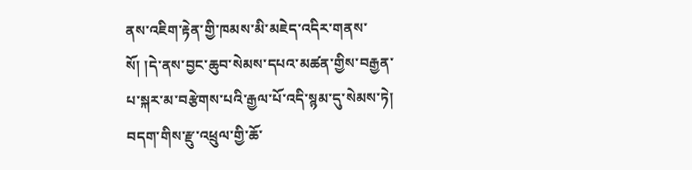ནས་འཇིག་རྟེན་གྱི་ཁམས་མི་མཇེད་འདིར་གནས་སོ། །དེ་ནས་བྱང་ཆུབ་སེམས་དཔའ་མཚན་གྱིས་བརྒྱན་པ་སྐར་མ་བརྩེགས་པའི་རྒྱལ་པོ་འདི་སྙམ་དུ་སེམས་ཏེ། བདག་གིས་རྫུ་འཕྲུལ་གྱི་ཆོ་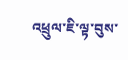འཕྲུལ་ཇི་ལྟ་བུས་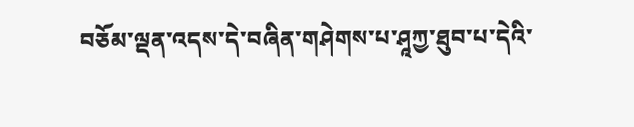བཅོམ་ལྡན་འདས་དེ་བཞིན་གཤེགས་པ་ཤཱཀྱ་ཐུབ་པ་དེའི་